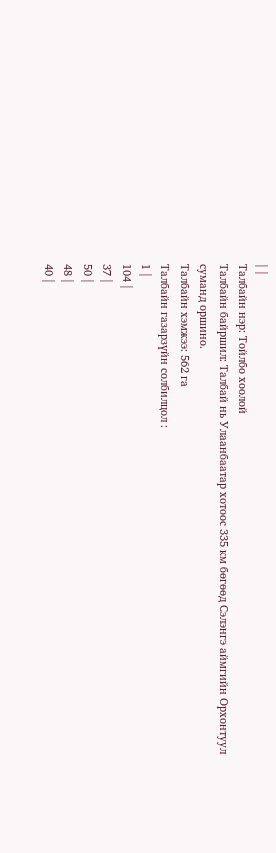| |
Талбайн нэр: Тойлбо хоолой
Талбайн байршил: Талбай нь Улаанбаатар хотоос 335 км бөгөөд Сэлэнгэ аймгийн Орхонтуул суманд оршино.
Талбайн хэмжээ: 562 га
Талбайн газарзүйн солбилцол :
1 |
104 |
37 |
50 |
48 |
40 |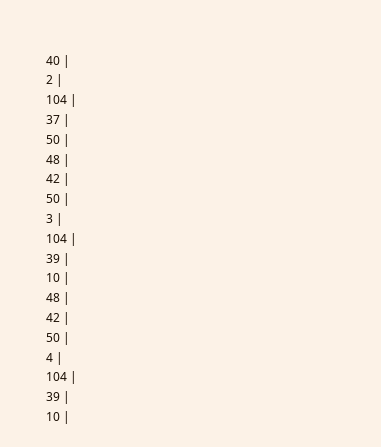40 |
2 |
104 |
37 |
50 |
48 |
42 |
50 |
3 |
104 |
39 |
10 |
48 |
42 |
50 |
4 |
104 |
39 |
10 |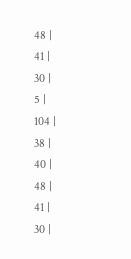48 |
41 |
30 |
5 |
104 |
38 |
40 |
48 |
41 |
30 |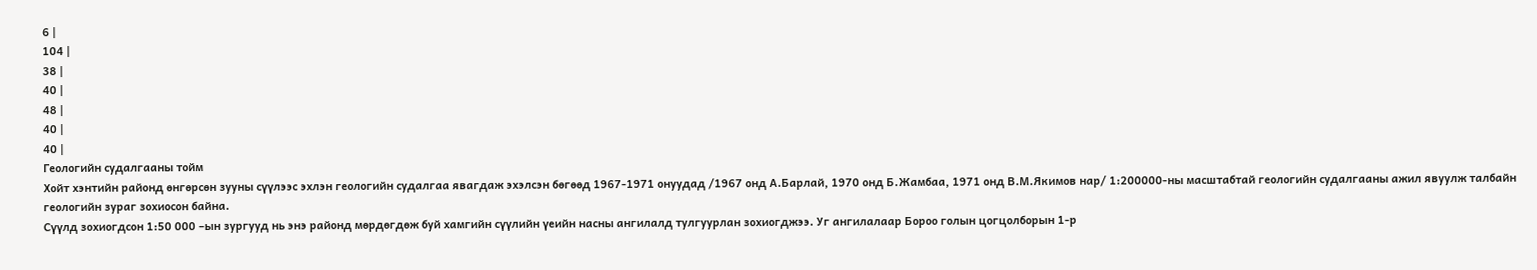6 |
104 |
38 |
40 |
48 |
40 |
40 |
Геологийн судалгааны тойм
Хойт хэнтийн районд өнгөрсөн зууны сүүлээс эхлэн геологийн судалгаа явагдаж эхэлсэн бөгөөд 1967-1971 онуудад /1967 онд А.Барлай, 1970 онд Б.Жамбаа, 1971 онд В.М.Якимов нар/ 1:200000-ны масштабтай геологийн судалгааны ажил явуулж талбайн геологийн зураг зохиосон байна.
Сүүлд зохиогдсон 1:50 000 –ын зургууд нь энэ районд мөрдөгдөж буй хамгийн сүүлийн үеийн насны ангилалд тулгуурлан зохиогджээ. Уг ангилалаар Бороо голын цогцолборын 1-р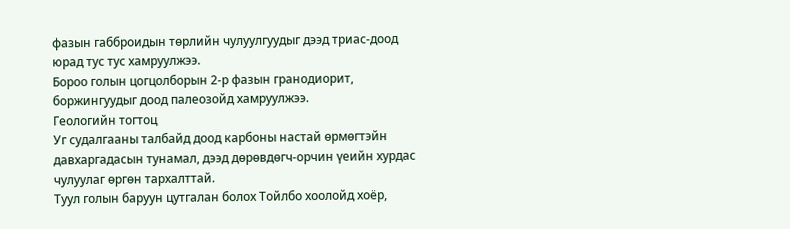фазын габброидын төрлийн чулуулгуудыг дээд триас-доод юрад тус тус хамруулжээ.
Бороо голын цогцолборын 2-р фазын гранодиорит, боржингуудыг доод палеозойд хамруулжээ.
Геологийн тогтоц
Уг судалгааны талбайд доод карбоны настай өрмөгтэйн давхаргадасын тунамал, дээд дөрөвдөгч-орчин үеийн хурдас чулуулаг өргөн тархалттай.
Туул голын баруун цутгалан болох Тойлбо хоолойд хоёр,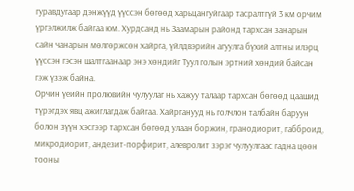гуравдугаар дэнжүүд үүссэн бөгөөд харьцангуйгаар тасралтгүй 3 км орчим үргэлжилж байгаа юм. Хурдсанд нь Заамарын районд тархсан занарын сайн чанарын мөлгөржсөн хайрга, үйлдвэрийн агуулга бүхий алтны илэрц үүссэн гэсэн шалтгаанаар энэ хөндийг Туул голын эртний хөндий байсан гэж үзэж байна.
Орчин үеийн пролювийн чулуулаг нь хажуу талаар тархсан бөгөөд цаашид түрэгдэх явц ажиглагдаж байгаа. Хайрганууд нь голчлон талбайн баруун болон зүүн хэсгээр тархсан бөгөөд улаан боржин, гранодиорит, габброид, микродиорит, андезит-порфирит, алевролит зэрэг чулуулгаас гадна цөөн тооны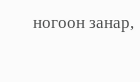ногоон занар,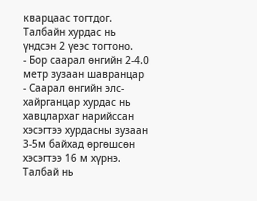кварцаас тогтдог.
Талбайн хурдас нь үндсэн 2 үеэс тогтоно.
- Бор саарал өнгийн 2-4.0 метр зузаан шавранцар
- Саарал өнгийн элс-хайрганцар хурдас нь хавцлархаг нарийссан хэсэгтээ хурдасны зузаан 3-5м байхад өргөшсөн хэсэгтээ 16 м хүрнэ.
Талбай нь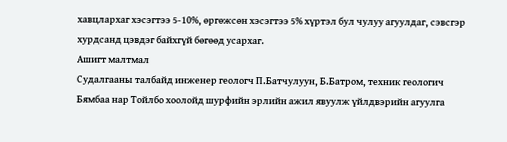хавцлархаг хэсэгтээ 5-10%, өргөжсөн хэсэгтээ 5% хүртэл бул чулуу агуулдаг, сэвсгэр хурдсанд цэвдэг байхгүй бөгөөд усархаг.
Ашигт малтмал
Судалгааны талбайд инженер геологч П.Батчулуун, Б.Батром, техник геологич Бямбаа нар Тойлбо хоолойд шурфийн эрлийн ажил явуулж үйлдвэрийн агуулга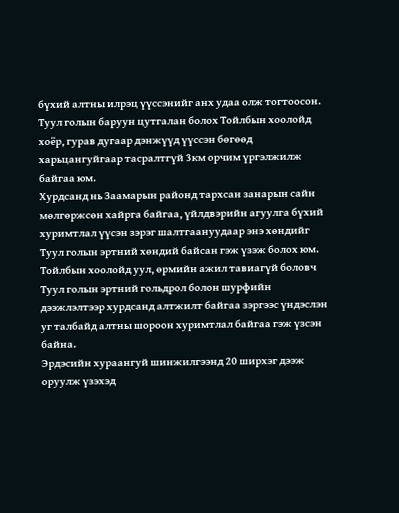бүхий алтны илрэц үүссэнийг анх удаа олж тогтоосон.
Туул голын баруун цутгалан болох Тойлбын хоолойд хоёр, гурав дугаар дэнжүүд үүссэн бөгөөд харьцангуйгаар тасралтгүй 3км орчим үргэлжилж байгаа юм.
Хурдсанд нь Заамарын районд тархсан занарын сайн мөлгөржсөн хайрга байгаа, үйлдвэрийн агуулга бүхий хуримтлал үүсэн зэрэг шалтгаануудаар энэ хөндийг Туул голын эртний хөндий байсан гэж үзэж болох юм.
Тойлбын хоолойд уул, өрмийн ажил тавиагүй боловч Туул голын эртний гольдрол болон шурфийн дээжлэлтээр хурдсанд алтжилт байгаа зэргээс үндэслэн уг талбайд алтны шороон хуримтлал байгаа гэж үзсэн байна.
Эрдэсийн хураангуй шинжилгээнд 20 ширхэг дээж оруулж үзэхэд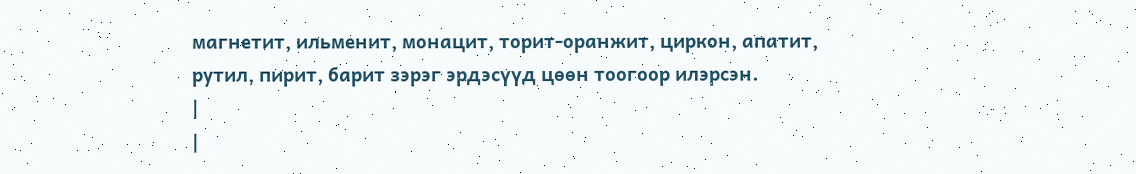магнетит, ильменит, монацит, торит-оранжит, циркон, апатит, рутил, пирит, барит зэрэг эрдэсүүд цөөн тоогоор илэрсэн.
|
|